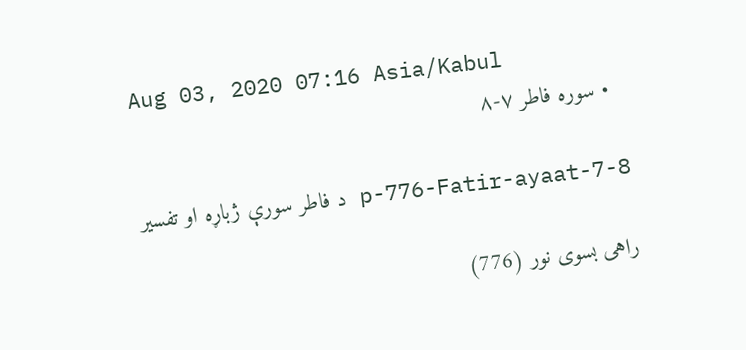Aug 03, 2020 07:16 Asia/Kabul
  • سوره فاطر ۷-۸

p-776-Fatir-ayaat-7-8 د فاطر سورې ژباړه او تفسیر

راهی بسوی نور (776)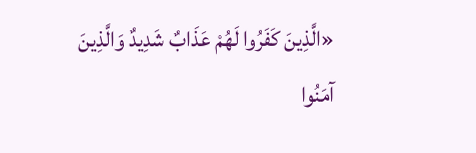«الَّذِینَ کَفَرُوا لَهُمْ عَذَابٌ شَدِیدٌ وَالَّذِینَ آمَنُوا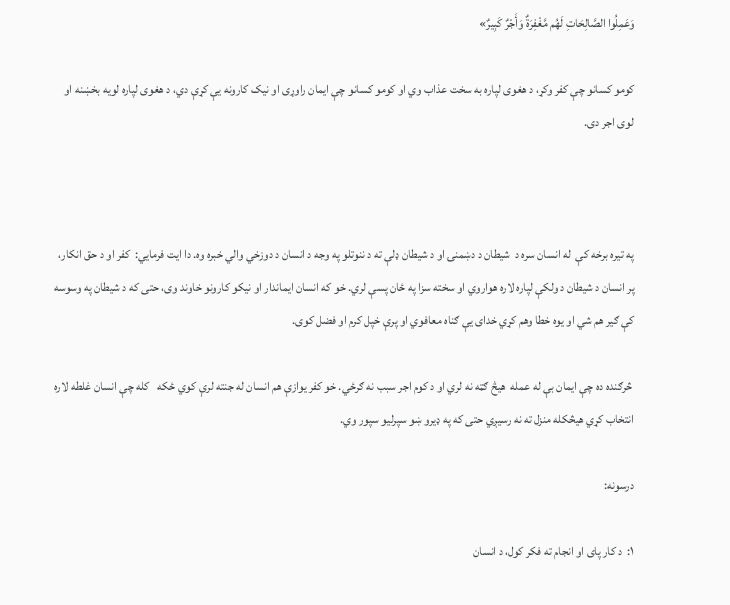وَعَمِلُوا الصَّالِحَاتِ لَهُم مَّغْفِرَةٌ وَأَجْرٌ کَبِیرٌ»

کومو کسانو چې کفر وکړ، د هغوی لپاره به سخت عذاب وي او کومو کسانو چې ایمان راوړی او نیک کارونه یې کړې دي، د هغوی لپاره لویه بخښنه او لوی اجر دی.



په تیره برخه کې  له انسان سره د  شیطان د دښمنۍ او د شیطان ډلې ته د ننوتلو په وجه د انسان د دوزخي والي خبره وه. دا ایت فرمایي:  کفر او د حق انکار،   پر انسان د شیطان د ولکې لپاره لاره هواروي او سخته سزا په ځان پسې لري. خو که انسان ایماندار او نیکو کارونو خاوند وی، حتی که د شیطان په وسوسه کې ګیر هم شي او یوه خطا وهم کړي خدای یې ګناه معافوي او پرې خپل کرم او فضل کوی.

 څرګنده ده چې ایمان بې له عمله  هیڅ ګټه نه لري او د کوم اجر سبب نه ګرځي. خو کفر یوازې هم انسان له جنته لرې کوي ځکه   کله چې انسان غلطه لاره انتخاب کړي هیڅکله منزل ته نه رسیږي حتی که په ډیرو ښو سپرلیو سپور وي.

درسونه:

۱:  د کار پای او انجام ته فکر کول، د انسان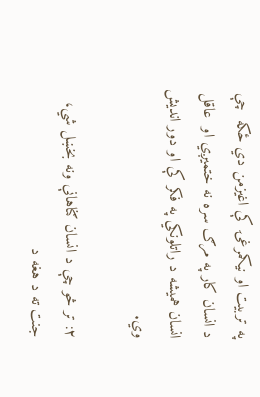په تربیت او نیکمرغۍ کې اغیزمن دي ځکه  چې د انسان کار په مرګ سره نه ختمیږي او  عاقل انسان همیشه د راتلونکي په فکر کې او دور اندیش وي.

۲: تر څو چې د انسان ګناهانې ونه بخښل شي، جنت ته د هغه د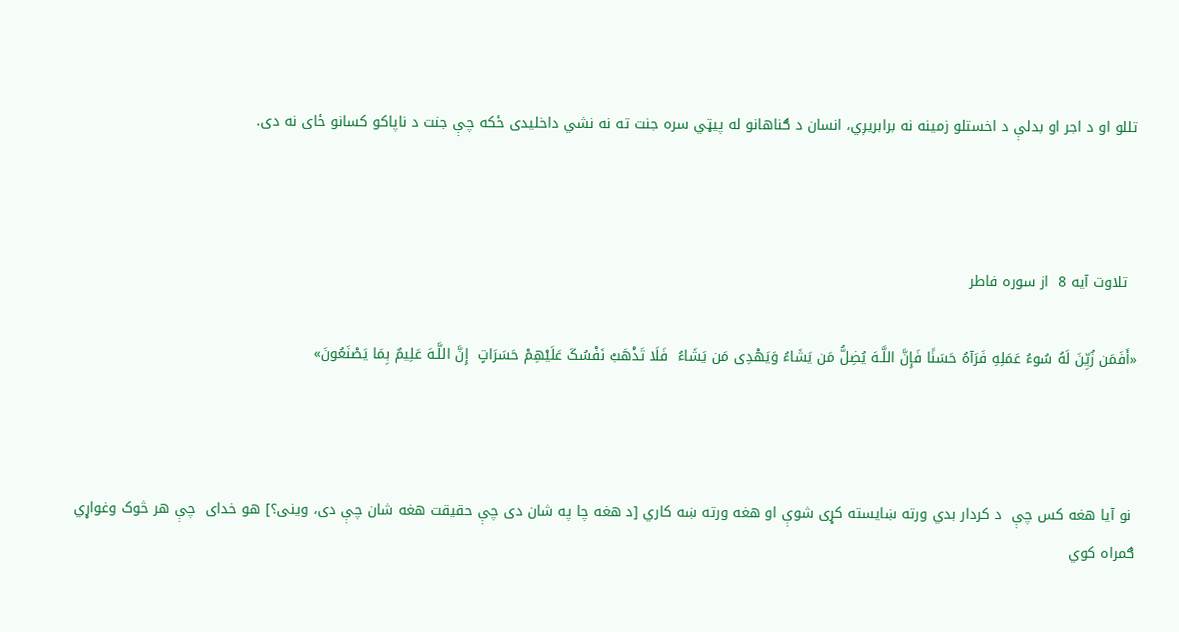تللو او د اجر او بدلې د اخستلو زمینه نه برابریږي، انسان د ګناهانو له پیټي سره جنت ته نه نشي داخلیدی ځکه چې جنت د ناپاکو کسانو ځای نه دی.



  تلاوت آیه 8  از سوره فاطر

«أَفَمَن زُیِّنَ لَهُ سُوءُ عَمَلِهِ فَرَآهُ حَسَنًا فَإِنَّ اللَّـهَ یُضِلُّ مَن یَشَاءُ وَیَهْدِی مَن یَشَاءُ  فَلَا تَذْهَبْ نَفْسُکَ عَلَیْهِمْ حَسَرَاتٍ  إِنَّ اللَّـهَ عَلِیمٌ بِمَا یَصْنَعُونَ»



 نو آیا هغه کس چې  د کردار بدي ورته ښایسته کړی شوې او هغه ورته ښه کاري [د هغه چا په شان دی چې حقیقت هغه شان چې دی، وینی؟] هو خدای  چې هر څوک وغواړي ګمراه کوي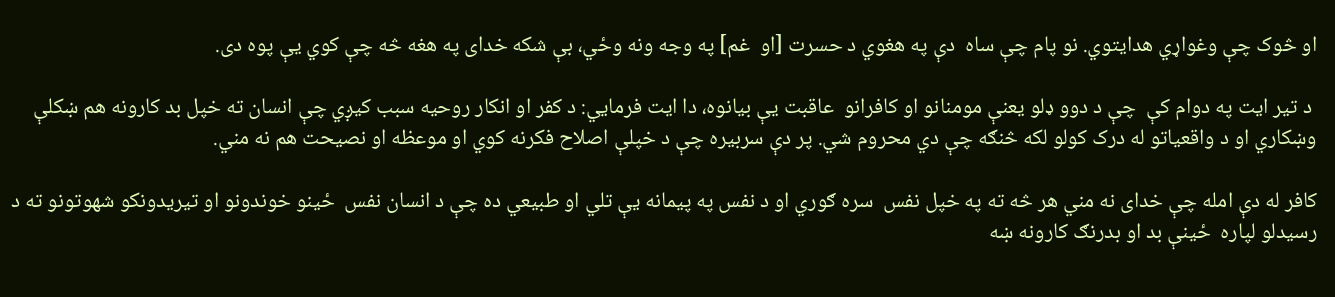او څوک چې وغواړي هدایتوي. نو پام چې ساه  دې په هغوي د حسرت [او  غم] په وجه ونه وځي، بې شکه خدای په هغه څه چې کوي یې پوه دی.

 د تیر ایت په دوام کې  چې د دوو ډلو یعنې مومنانو او کافرانو  عاقبت یې بیانوه، دا ایت فرمایي: د کفر او انکار روحیه سبب کیږي چې انسان ته خپل بد کارونه هم ښکلې وښکاري او د واقعیاتو له درک کولو لکه څنګه چې دي محروم شي. پر دې سربیره چې د خپلې اصلاح فکرنه کوي او موعظه او نصیحت هم نه مني.

کافر له دې امله چې خدای نه مني هر څه ته په خپل نفس  سره ګوري او د نفس په پيمانه یې تلي او طبیعي ده چې د انسان نفس  ځینو خوندونو او تیریدونکو شهوتونو ته د رسیدلو لپاره  ځینې بد او بدرنګ کارونه ښه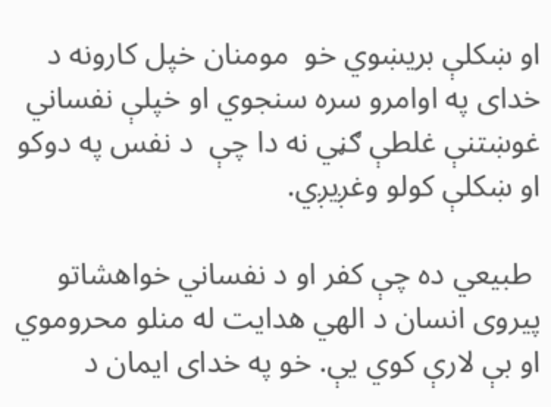او ښکلې بریښوي خو  مومنان خپل کارونه د خدای په اوامرو سره سنجوي او خپلې نفساني غوښتنې غلطې ګڼي نه دا چې  د نفس په دوکو او ښکلې کولو وغږیږي.

 طبیعي ده چې کفر او د نفساني خواهشاتو پیروی انسان د الهي هدایت له منلو محروموي او بې لارې کوي یې. خو په خدای ایمان د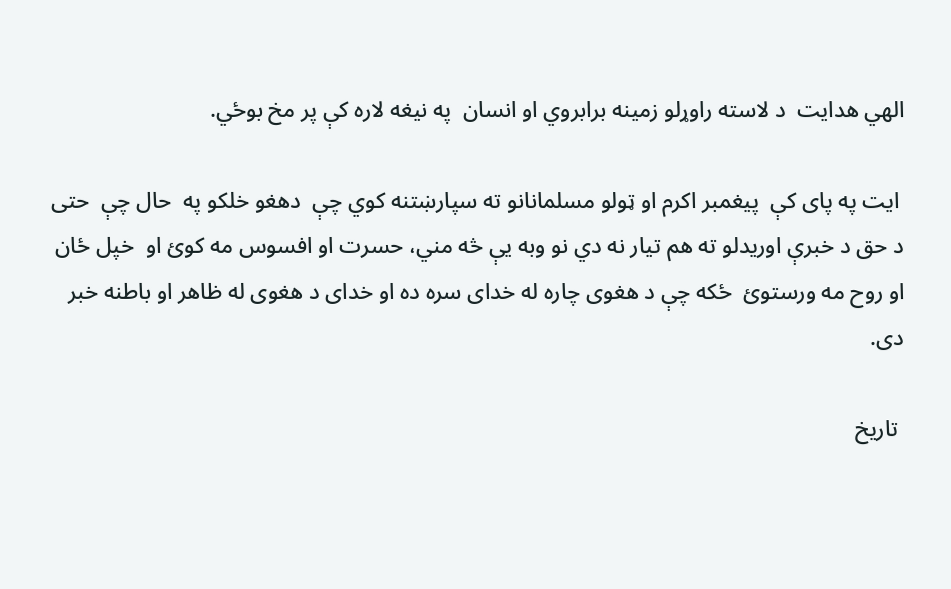الهي هدایت  د لاسته راوړلو زمینه برابروي او انسان  په نیغه لاره کې پر مخ بوځي.

 ایت په پای کې  پیغمبر اکرم او ټولو مسلمانانو ته سپارښتنه کوي چې  دهغو خلکو په  حال چې  حتی د حق د خبرې اوریدلو ته هم تیار نه دي نو وبه یې څه مني، حسرت او افسوس مه کوئ او  خپل ځان او روح مه ورستوئ  ځکه چې د هغوی چاره له خدای سره ده او خدای د هغوی له ظاهر او باطنه خبر دی.

 تاریخ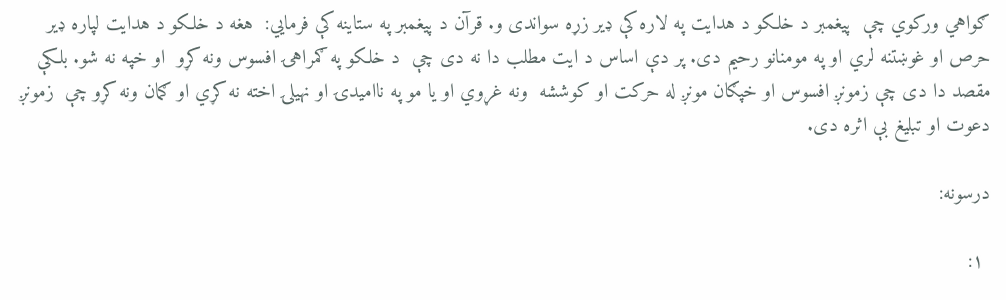ګواهي ورکوي چې  پیغمبر د خلکو د هدایت په لاره کې ډیر زړه سواندی و. قرآن د پیغمبر په ستاینه کې فرمایي:  هغه د خلکو د هدایت لپاره ډیر حرص او غوښتنه لري او په مومنانو رحیم دی. پر دې اساس د ایت مطلب دا نه دی چې  د خلکو په ګمراهۍ افسوس ونه کړو  او خپه نه شو. بلکې مقصد دا دی چې زمونږ افسوس او خپګان مونږ له حرکت او کوششه  ونه غړوي او یا مو په ناامیدۍ او نهیلۍ اخته نه کړي او ګمان ونه کړو چې  زمونږ دعوت او تبلیغ بې اثره دی.

درسونه:

 ۱: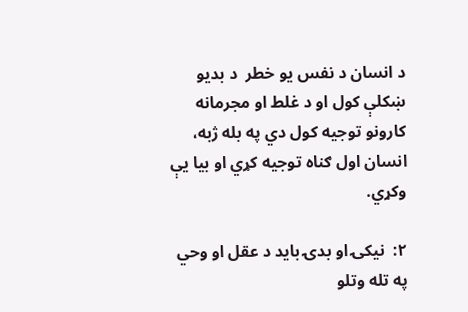د انسان د نفس یو خطر  د بدیو ښکلې کول او د غلط او مجرمانه کارونو توجیه کول دي په بله ژبه، انسان اول ګناه توجیه کړي او بیا یې وکړي.

۲:  نیکۍ او بدۍ باید د عقل او وحي په تله وتلو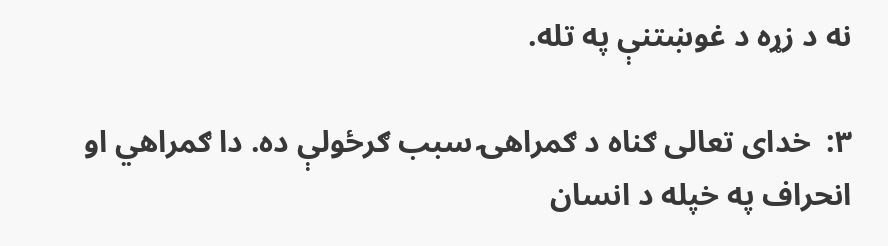نه د زړه د غوښتنې په تله.

۳:  خدای تعالی ګناه د ګمراهۍ سبب ګرځولې ده. دا ګمراهي او انحراف په خپله د انسان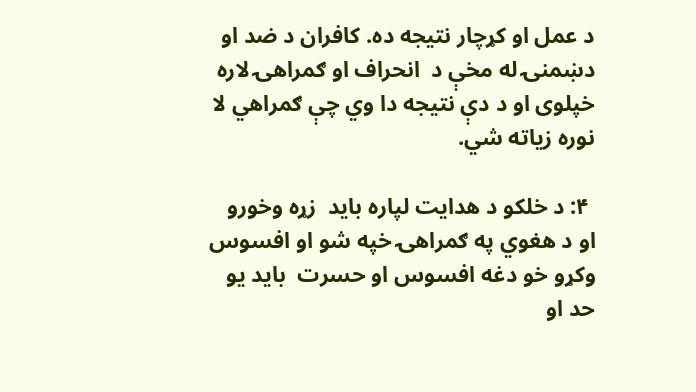د عمل او کړچار نتیجه ده. کافران د ضد او دښمنۍ له مخې د  انحراف او ګمراهۍ لاره خپلوی او د دې نتیجه دا وي چې ګمراهي لا  نوره زیاته شي.

 ۴: د خلکو د هدایت لپاره باید  زړه وخورو  او د هغوي په ګمراهۍ خپه شو او افسوس وکړو خو دغه افسوس او حسرت  باید یو حد او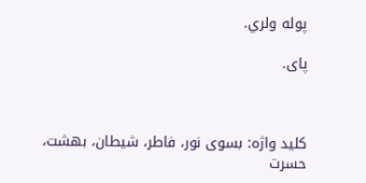پوله ولري.

پای.



کلید واژه: بسوی نور، فاطر، شیطان، بهشت، حسرت